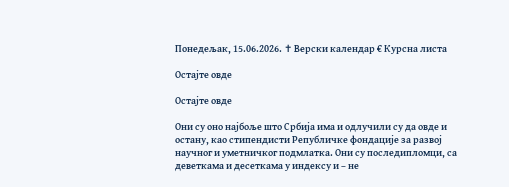Понедељак, 15.06.2026. ✝ Верски календар € Курсна листа

Остајте овде

Остајте овде

Они су оно најбоље што Србија има и одлучили су да овде и остану, као стипендисти Републичке фондације за развој научног и уметничког подмлатка. Они су последипломци, са деветкама и десеткама у индексу и – не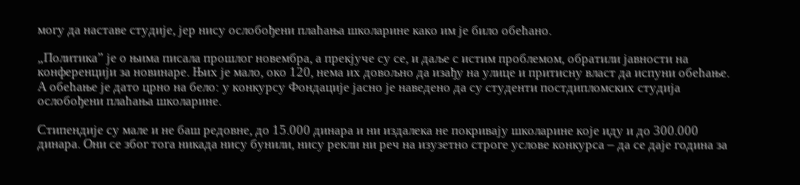могу да наставе студије, јер нису ослобођени плаћања школарине како им је било обећано.

„Политика” је о њима писала прошлог новембра, а прекјуче су се, и даље с истим проблемом, обратили јавности на конференцији за новинаре. Њих је мало, око 120, нема их довољно да изађу на улице и притисну власт да испуни обећање. А обећање је дато црно на бело: у конкурсу Фондације јасно је наведено да су студенти постдипломских студија ослобођени плаћања школарине.

Стипендије су мале и не баш редовне, до 15.000 динара и ни издалека не покривају школарине које иду и до 300.000 динара. Они се због тога никада нису бунили, нису рекли ни реч на изузетно строге услове конкурса – да се даје година за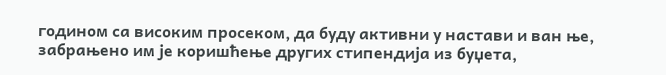годином са високим просеком, да буду активни у настави и ван ње, забрањено им је коришћење других стипендија из буџета,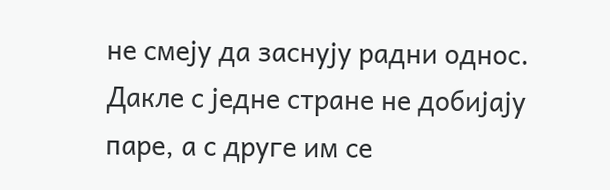не смеју да заснују радни однос. Дакле с једне стране не добијају паре, а с друге им се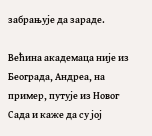забрањује да зараде.

Већина академаца није из Београда, Андреа, на пример, путује из Новог Сада и каже да су јој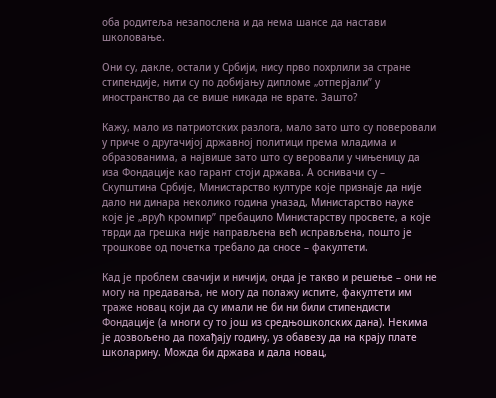оба родитеља незапослена и да нема шансе да настави школовање.

Они су, дакле, остали у Србији, нису прво похрлили за стране стипендије, нити су по добијању дипломе „отперјали” у иностранство да се више никада не врате. Зашто?

Кажу, мало из патриотских разлога, мало зато што су поверовали у приче о другачијој државној политици према младима и образованима, а највише зато што су веровали у чињеницу да иза Фондације као гарант стоји држава. А оснивачи су – Скупштина Србије, Министарство културе које признаје да није дало ни динара неколико година уназад, Министарство науке које је „врућ кромпир” пребацило Министарству просвете, а које тврди да грешка није направљена већ исправљена, пошто је трошкове од почетка требало да сносе – факултети.

Кад је проблем свачији и ничији, онда је такво и решење – они не могу на предавања, не могу да полажу испите, факултети им траже новац који да су имали не би ни били стипендисти Фондације (а многи су то још из средњошколских дана). Некима је дозвољено да похађају годину, уз обавезу да на крају плате школарину. Можда би држава и дала новац,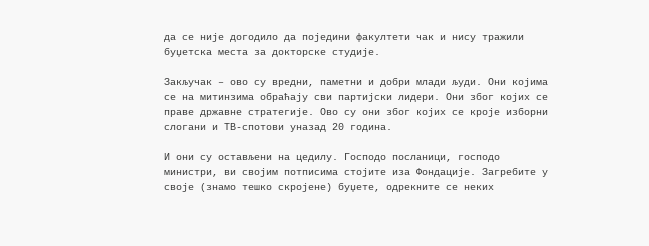да се није догодило да поједини факултети чак и нису тражили буџетска места за докторске студије.

Закључак – ово су вредни, паметни и добри млади људи. Они којима се на митинзима обраћају сви партијски лидери. Они због којих се праве државне стратегије. Ово су они због којих се кроје изборни слогани и ТВ-спотови уназад 20 година.

И они су остављени на цедилу. Господо посланици, господо министри, ви својим потписима стојите иза Фондације. Загребите у своје (знамо тешко скројене) буџете, одрекните се неких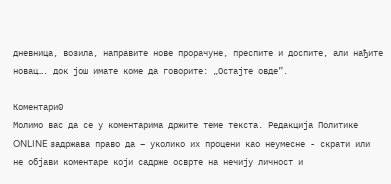дневница, возила, направите нове прорачуне, преспите и доспите, али нађите новац…. док још имате коме да говорите: „Остајте овде”.

Коментари0
Молимо вас да се у коментарима држите теме текста. Редакција Политике ONLINE задржава право да – уколико их процени као неумесне - скрати или не објави коментаре који садрже осврте на нечију личност и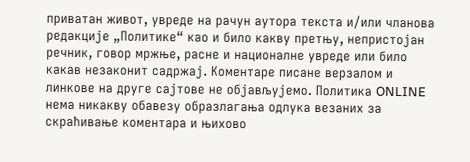приватан живот, увреде на рачун аутора текста и/или чланова редакције „Политике“ као и било какву претњу, непристојан речник, говор мржње, расне и националне увреде или било какав незаконит садржај. Коментаре писане верзалом и линкове на друге сајтове не објављујемо. Политика ONLINE нема никакву обавезу образлагања одлука везаних за скраћивање коментара и њихово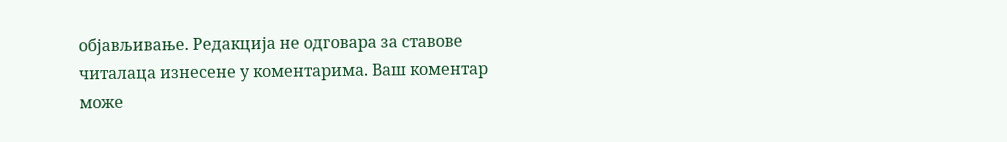објављивање. Редакција не одговара за ставове читалаца изнесене у коментарима. Ваш коментар може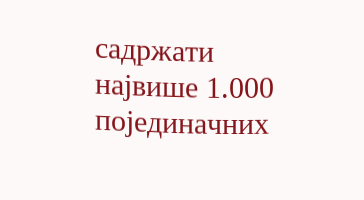садржати највише 1.000 појединачних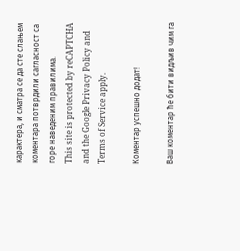карактера, и сматра се да сте слањем коментара потврдили сагласност са горе наведеним правилима.
This site is protected by reCAPTCHA and the Google Privacy Policy and Terms of Service apply.

Комeнтар успeшно додат!

Ваш комeнтар ћe бити видљив чим га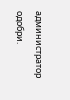администратор одобри.